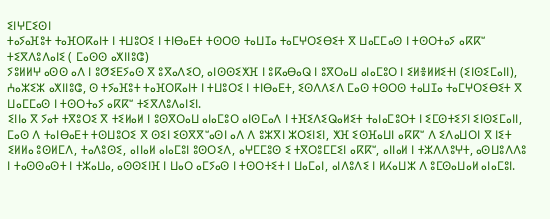ⵉⵏⵖⵎⵉⵙⵏ
ⵜⴰⵢⴰⴼⵓⵜ ⵜⴰⴼⵔⴽⴰⵏⵜ ⵏ ⵜⵡⵓⵔⵉ ⵏ ⵜⵏⴱⴰⴹⵜ ⵜⵙⵔⵙ ⵜⴰⵡⵊⴰ ⵜⴰⵎⵖⵔⵉⴱⵉⵜ ⴳ ⵡⴰⵎⵎⴰⵙ ⵏ ⵜⵙⵔⵜⴰⵢ ⴰⴽⴽⵯ ⵜⵉⴳⴷⵓⴷⴰⵏⵉ ( ⵎⴰⵙⵙ ⴰⵅⵏⵏⵓⵛ)
ⵢⵓⵍⵍⵖ ⴰⵙⵙ ⴰⴷ ⵏ ⵓⵚⵉⴹⵢⴰⵙ ⴳ ⵓⴳⴰⴷⵉⵔ, ⴰⵏⵙⵙⵉⵅⴼ ⵏ ⵓⴽⴰⴱⴰⵕ ⵏ ⵓⴳⵔⴰⵡ ⴰⵏⴰⵎⵓⵔ ⵏ ⵉⵍⴻⵍⵍⵉⵜⵏ (ⵉⵏⵙⵉⵎⴰⵏⵏ), ⵄⴰⵣⵉⵣ ⴰⵅⵏⵏⵓⵛ, ⵙ ⵜⵢⴰⴼⵓⵜ ⵜⴰⴼⵔⴽⴰⵏⵜ ⵏ ⵜⵡⵓⵔⵉ ⵏ ⵜⵏⴱⴰⴹⵜ, ⵉⵙⴷⴷⵉⴷ ⵎⴰⵙ ⵜⵙⵔⵙ ⵜⴰⵡⵊⴰ ⵜⴰⵎⵖⵔⵉⴱⵉⵜ ⴳ ⵡⴰⵎⵎⴰⵙ ⵏ ⵜⵙⵔⵜⴰⵢ ⴰⴽⴽⵯ ⵜⵉⴳⴷⵓⴷⴰⵏⵉⵏ.
ⵉⵏⵏⴰ ⴳ ⵢⴰⵜ ⵜⴳⵓⵔⵉ ⴳ ⵜⵉⵍⴰⵍ ⵏ ⵓⵙⴳⵔⴰⵡ ⴰⵏⴰⵎⵓⵔ ⴰⵏⵙⵎⴰⴷ ⵏ ⵜⴼⵉⴷⵉⵕⴰⵍⵉⵜ ⵜⴰⵏⴰⵎⵓⵔⵜ ⵏ ⵉⵎⵙⵜⵉⵢⵏ ⵉⵏⵙⵉⵎⴰⵏⵏ, ⵎⴰⵙ ⴷ ⵜⴰⵏⴱⴰⴹⵜ ⵜⵙⵡⵓⵔⵉ ⴳ ⵙⵉⵏ ⵉⵙⴳⴳⵯⴰⵙⵏ ⴰⴷ ⴷ ⵓⵣⴳⵏ ⵣⵔⵉⵏⵉⵏ, ⵅⴼ ⵉⵙⴼⴰⵡⵏ ⴰⴽⴽⵯ ⴷ ⵉⴷⴰⵡⵔⵏ ⴳ ⵏⵉⵜ ⵉⵍⵍⴰ ⵓⵙⵍⵎⴷ, ⵜⴰⴷⵓⵙⵉ, ⴰⵏⵏⴰⵍ ⴰⵏⴰⵎⵓⵏ ⵓⵙⵔⵉⴷ, ⴰⵖⵎⵎⵓⵙ ⵉ ⵜⴳⵔⵓⵎⵎⵉⵏ ⴰⴽⴽⵯ, ⴰⵏⵏⴰⵍ ⵏ ⵜⵣⴷⴷⵓⵖⵜ, ⴰⵙⵡⵓⴷⴷⵓ ⵏ ⵜⴰⵙⵙⴰⵙⵜ ⵏ ⵜⵣⴰⵡⴰ, ⴰⵙⵙⵉⵏⴼ ⵏ ⵡⴰⵔ ⴰⵎⵢⴰⵙ ⵏ ⵜⵙⵔⵜⵉⵜ ⵏ ⵡⴰⵎⴰⵏ, ⴰⵏⴷⵓⴷⵉ ⵏ ⵍⵃⴰⵡⵣ ⴷ ⵓⵎⵙⴰⵡⴰⵍ ⴰⵏⴰⵎⵓⵏ.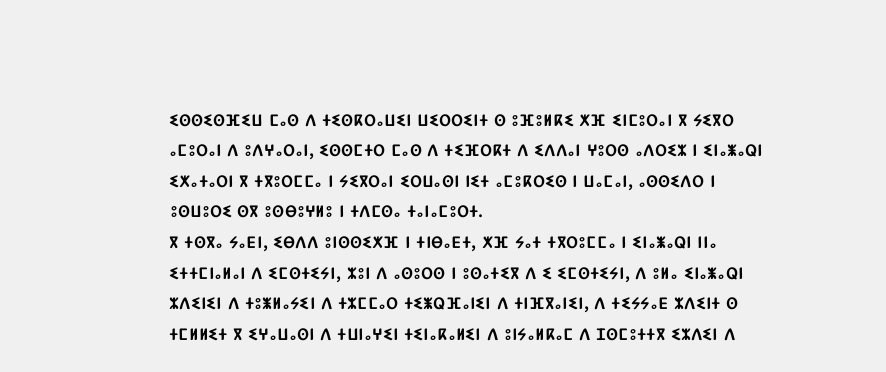ⵉⵙⵙⵉⵙⴼⵉⵡ ⵎⴰⵙ ⴷ ⵜⵉⵙⴽⵔⴰⵡⵉⵏ ⵡⵉⵔⵔⵉⵏⵜ ⵙ ⵓⴼⵓⵍⴽⵉ ⵅⴼ ⵉⵏⵎⵓⵔⴰⵏ ⴳ ⵢⵉⴳⵔ ⴰⵎⵓⵔⴰⵏ ⴷ ⵓⴷⵖⴰⵔⴰⵏ, ⵉⵙⵙⵎⵜⵔ ⵎⴰⵙ ⴷ ⵜⵉⴼⵔⴽⵜ ⴷ ⵉⴷⴷⴰⵏ ⵖⵓⵔⵙ ⴰⴷⵔⵉⵣ ⵏ ⵉⵏⴰⵥⴰⵕⵏ ⵉⵅⴰⵜⴰⵔⵏ ⴳ ⵜⴳⵓⵔⵎⵎⴰ ⵏ ⵢⵉⴳⵔⴰⵏ ⵉⵔⵡⴰⵙⵏ ⵏⵉⵜ ⴰⵎⵓⴽⵔⵉⵙ ⵏ ⵡⴰⵎⴰⵏ, ⴰⵙⵙⵉⴷⵔ ⵏ ⵓⵙⵡⵓⵔⵉ ⵙⴳ ⵓⵙⴱⵓⵖⵍⵓ ⵏ ⵜⴷⵎⵙⴰ ⵜⴰⵏⴰⵎⵓⵔⵜ.
ⴳ ⵜⵙⴳⴰ ⵢⴰⴹⵏ, ⵉⴱⴷⴷ ⵓⵏⵙⵙⵉⵅⴼ ⵏ ⵜⵏⴱⴰⴹⵜ, ⵅⴼ ⵢⴰⵜ ⵜⴳⵔⵓⵎⵎⴰ ⵏ ⵉⵏⴰⵥⴰⵕⵏ ⵏⵏⴰ ⵉⵜⵜⵎⵏⴰⵍⴰⵏ ⴷ ⵉⵎⵙⵜⵉⵢⵏ, ⵣⵓⵏ ⴷ ⴰⵙⵓⵔⵙ ⵏ ⵓⵙⴰⵜⵉⴳ ⴷ ⵉ ⵉⵎⵙⵜⵉⵢⵏ, ⴷ ⵓⵍⴰ ⵉⵏⴰⵥⴰⵕⵏ ⵣⴷⵉⵏⵉⵏ ⴷ ⵜⵓⵥⵍⴰⵢⵉⵏ ⴷ ⵜⵣⵎⵎⴰⵔ ⵜⵉⵥⵕⴼⴰⵏⵉⵏ ⴷ ⵜⵏⴼⴳⴰⵏⵉⵏ, ⴷ ⵜⵉⵢⵢⴰⴹ ⵣⴷⵉⵏⵜ ⵙ ⵜⵎⵍⵍⵉⵜ ⴳ ⵉⵖⴰⵡⴰⵙⵏ ⴷ ⵜⵡⵏⴰⵖⵉⵏ ⵜⵉⵏⴰⴽⴰⵍⵉⵏ ⴷ ⵓⵏⵢⴰⵍⴽⴰⵎ ⴷ ⵊⵙⵎⵓⵜⵜⴳ ⵉⵣⴷⵉⵏ ⴷ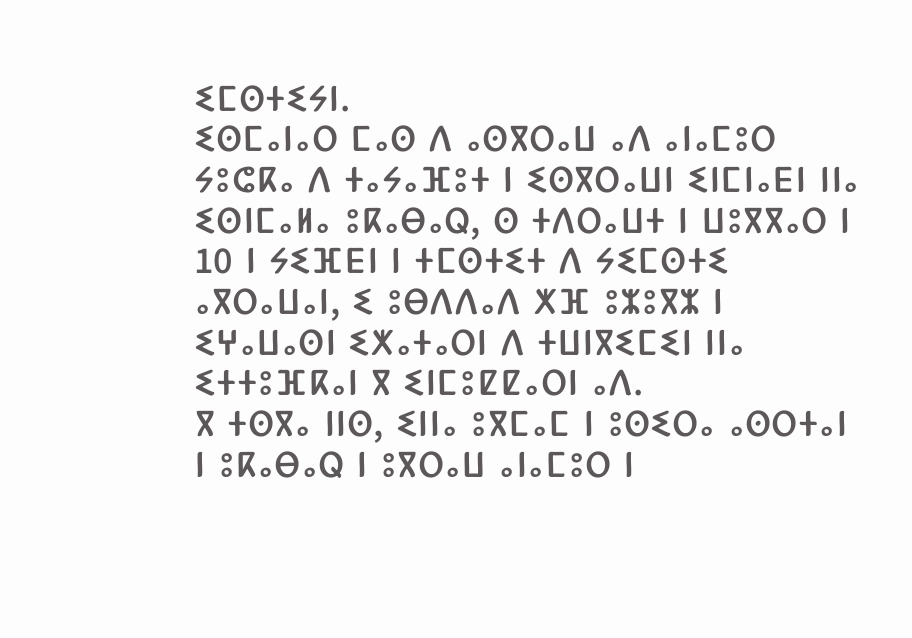ⵉⵎⵙⵜⵉⵢⵏ.
ⵉⵙⵎⴰⵏⴰⵔ ⵎⴰⵙ ⴷ ⴰⵙⴳⵔⴰⵡ ⴰⴷ ⴰⵏⴰⵎⵓⵔ ⵢⵓⵛⴽⴰ ⴷ ⵜⴰⵢⴰⴼⵓⵜ ⵏ ⵉⵙⴳⵔⴰⵡⵏ ⵉⵏⵎⵏⴰⴹⵏ ⵏⵏⴰ ⵉⵙⵏⵎⴰⵍⴰ ⵓⴽⴰⴱⴰⵕ, ⵙ ⵜⴷⵔⴰⵡⵜ ⵏ ⵡⵓⴳⴳⴰⵔ ⵏ 10 ⵏ ⵢⵉⴼⴹⵏ ⵏ ⵜⵎⵙⵜⵉⵜ ⴷ ⵢⵉⵎⵙⵜⵉ ⴰⴳⵔⴰⵡⴰⵏ, ⵉ ⵓⴱⴷⴷⴰⴷ ⵅⴼ ⵓⵣⵓⴳⵣ ⵏ ⵉⵖⴰⵡⴰⵙⵏ ⵉⵅⴰⵜⴰⵔⵏ ⴷ ⵜⵡⵏⴳⵉⵎⵉⵏ ⵏⵏⴰ ⵉⵜⵜⵓⴼⴽⴰⵏ ⴳ ⵉⵏⵎⵓⵇⵇⴰⵔⵏ ⴰⴷ.
ⴳ ⵜⵙⴳⴰ ⵏⵏⵙ, ⵉⵏⵏⴰ ⵓⴳⵎⴰⵎ ⵏ ⵓⵙⵉⵔⴰ ⴰⵙⵔⵜⴰⵏ ⵏ ⵓⴽⴰⴱⴰⵕ ⵏ ⵓⴳⵔⴰⵡ ⴰⵏⴰⵎⵓⵔ ⵏ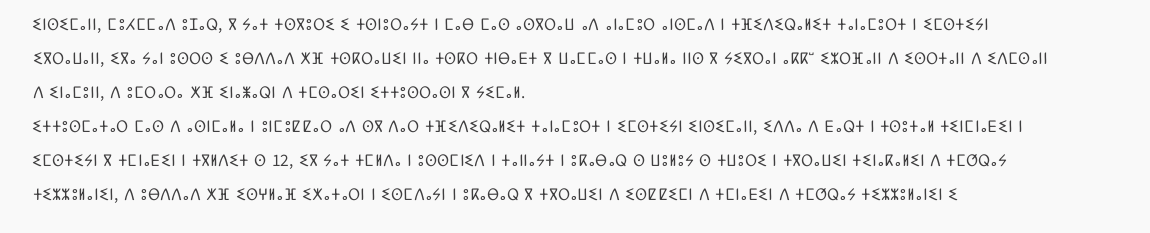ⵉⵏⵙⵉⵎⴰⵏⵏ, ⵎⵓⵃⵎⵎⴰⴷ ⵓⵊⴰⵕ, ⴳ ⵢⴰⵜ ⵜⵙⴳⵓⵔⵉ ⵉ ⵜⵙⵏⵓⵔⴰⵢⵜ ⵏ ⵎⴰⴱ ⵎⴰⵙ ⴰⵙⴳⵔⴰⵡ ⴰⴷ ⴰⵏⴰⵎⵓⵔ ⴰⵏⵙⵎⴰⴷ ⵏ ⵜⴼⵉⴷⵉⵕⴰⵍⵉⵜ ⵜⴰⵏⴰⵎⵓⵔⵜ ⵏ ⵉⵎⵙⵜⵉⵢⵏ ⵉⴳⵔⴰⵡⴰⵏⵏ, ⵉⴳⴰ ⵢⴰⵏ ⵓⵙⵔⵙ ⵉ ⵓⴱⴷⴷⴰⴷ ⵅⴼ ⵜⵙⴽⵔⴰⵡⵉⵏ ⵏⵏⴰ ⵜⵙⴽⵔ ⵜⵏⴱⴰⴹⵜ ⴳ ⵡⴰⵎⵎⴰⵙ ⵏ ⵜⵡⴰⵍⴰ ⵏⵏⵙ ⴳ ⵢⵉⴳⵔⴰⵏ ⴰⴽⴽⵯ ⵉⵣⵔⴼⴰⵏⵏ ⴷ ⵉⵙⵔⵜⴰⵏⵏ ⴷ ⵉⴷⵎⵙⴰⵏⵏ ⴷ ⵉⵏⴰⵎⵓⵏⵏ, ⴷ ⵓⵎⵔⴰⵔⴰ ⵅⴼ ⵉⵏⴰⵥⴰⵕⵏ ⴷ ⵜⵎⵙⴰⵔⵉⵏ ⵉⵜⵜⵓⵙⵔⴰⵙⵏ ⴳ ⵢⵉⵎⴰⵍ.
ⵉⵜⵜⵓⵙⵎⴰⵜⴰⵔ ⵎⴰⵙ ⴷ ⴰⵙⵏⵎⴰⵍⴰ ⵏ ⵓⵏⵎⵓⵇⵇⴰⵔ ⴰⴷ ⵙⴳ ⴷⴰⵔ ⵜⴼⵉⴷⵉⵕⴰⵍⵉⵜ ⵜⴰⵏⴰⵎⵓⵔⵜ ⵏ ⵉⵎⵙⵜⵉⵢⵏ ⵉⵏⵙⵉⵎⴰⵏⵏ, ⵉⴷⴷⴰ ⴷ ⴹⴰⵕⵜ ⵏ ⵜⵙⵓⵜⴰⵍ ⵜⵉⵏⵎⵏⴰⴹⵉⵏ ⵏ ⵉⵎⵙⵜⵉⵢⵏ ⴳ ⵜⵎⵏⴰⴹⵉⵏ ⵏ ⵜⴳⵍⴷⵉⵜ ⵙ 12, ⵉⴳ ⵢⴰⵜ ⵜⵎⵍⴷⴰ ⵏ ⵓⵙⵙⵎⵏⵉⴷ ⵏ ⵜⴰⵏⵏⴰⵢⵜ ⵏ ⵓⴽⴰⴱⴰⵕ ⵙ ⵡⵓⵍⵓⵢ ⵙ ⵜⵡⵓⵔⵉ ⵏ ⵜⴳⵔⴰⵡⵉⵏ ⵜⵉⵏⴰⴽⴰⵍⵉⵏ ⴷ ⵜⵎⵚⵕⴰⵢ ⵜⵉⵣⵣⵓⵍⴰⵏⵉⵏ, ⴷ ⵓⴱⴷⴷⴰⴷ ⵅⴼ ⵉⵙⵖⵍⴰⴼ ⵉⵅⴰⵜⴰⵔⵏ ⵏ ⵉⵙⵎⴷⴰⵢⵏ ⵏ ⵓⴽⴰⴱⴰⵕ ⴳ ⵜⴳⵔⴰⵡⵉⵏ ⴷ ⵉⵙⵇⵇⵉⵎⵏ ⴷ ⵜⵎⵏⴰⴹⵉⵏ ⴷ ⵜⵎⵚⵕⴰⵢ ⵜⵉⵣⵣⵓⵍⴰⵏⵉⵏ ⵉ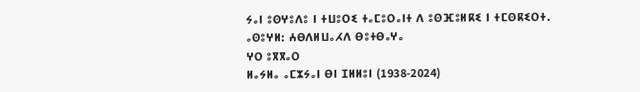ⵢⴰⵏ ⵓⵙⵖⵓⴷⵓ ⵏ ⵜⵡⵓⵔⵉ ⵜⴰⵎⵓⵔⴰⵏⵜ ⴷ ⵓⵙⴼⵓⵍⴽⵉ ⵏ ⵜⵎⵙⴽⵉⵔⵜ.
ⴰⵙⵓⵖⵍ: ⵄⴱⴷⵍⵡⴰⵃⴷ ⴱⵓⵜⴱⴰⵖⴰ
ⵖⵔ ⵓⴳⴳⴰⵔ
ⵍⴰⵢⵍⴰ ⴰⵎⵣⵢⴰⵏ ⴱⵏ ⵊⵍⵍⵓⵏ (1938-2024)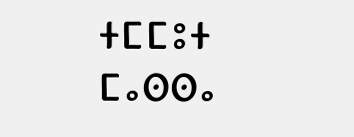ⵜⵎⵎⵓⵜ ⵎⴰⵙⵙⴰ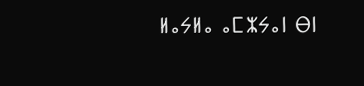ⵍⴰⵢⵍⴰ ⴰⵎⵣⵢⴰⵏ ⴱⵏ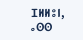ⵊⵍⵍⵓⵏ, ⴰⵙⵙ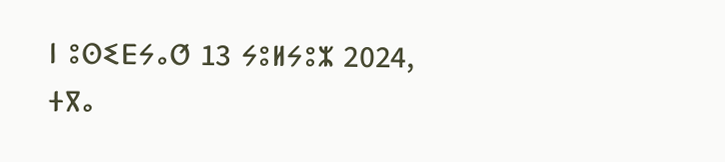ⵏ ⵓⵙⵉⴹⵢⴰⵚ 13 ⵢⵓⵍⵢⵓⵣ 2024, ⵜⴳⴰ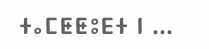ⵜⴰⵎⵟⵟⵓⴹⵜ ⵏ ...